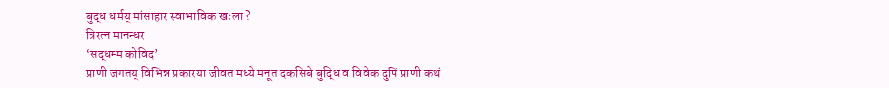बुद्ध धर्मय् मांसाहार स्वाभाविक खःला ?
त्रिरत्न मानन्धर
‘सद्धम्म कोविद’
प्राणी जगतय् विभिन्न प्रकारया जीवत मध्ये मनूत दकसिबे बुद्धि व विवेक दुपिं प्राणी कथं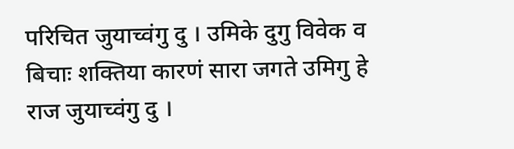परिचित जुयाच्वंगु दु । उमिके दुगु विवेक व बिचाः शक्तिया कारणं सारा जगते उमिगु हे राज जुयाच्वंगु दु ।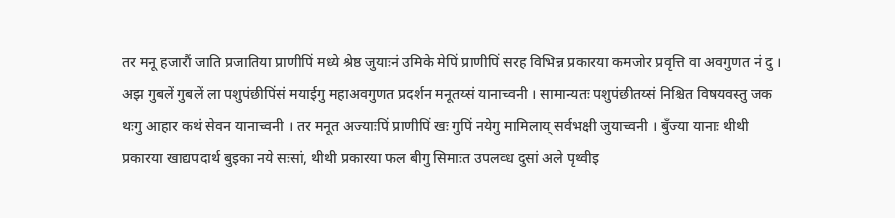तर मनू हजारौं जाति प्रजातिया प्राणीपिं मध्ये श्रेष्ठ जुयाःनं उमिके मेपिं प्राणीपिं सरह विभिन्न प्रकारया कमजोर प्रवृत्ति वा अवगुणत नं दु । अझ गुबलें गुबलें ला पशुपंछीपिंसं मयाईगु महाअवगुणत प्रदर्शन मनूतय्सं यानाच्वनी । सामान्यतः पशुपंछीतय्सं निश्चित विषयवस्तु जक थःगु आहार कथं सेवन यानाच्वनी । तर मनूत अज्याःपिं प्राणीपिं खः गुपिं नयेगु मामिलाय् सर्वभक्षी जुयाच्वनी । बुँज्या यानाः थीथी प्रकारया खाद्यपदार्थ बुइका नये सःसां, थीथी प्रकारया फल बीगु सिमाःत उपलव्ध दुसां अले पृथ्वीइ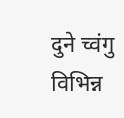दुने च्वंगु विभिन्न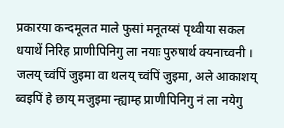प्रकारया कन्दमूलत माले फुसां मनूतय्सं पृथ्वीया सकल धयाथें निरिह प्राणीपिनिगु ला नयाः पुरुषार्थ क्यनाच्वनी । जलय् च्वंपिं जुइमा वा थलय् च्वंपिं जुइमा, अले आकाशय् ब्वइपिं हे छाय् मजुइमा न्ह्याम्ह प्राणीपिनिगु नं ला नयेगु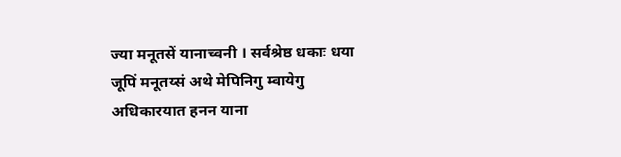ज्या मनूतसें यानाच्वनी । सर्वश्रेष्ठ धकाः धया जूपिं मनूतय्सं अथे मेपिनिगु म्वायेगु अधिकारयात हनन याना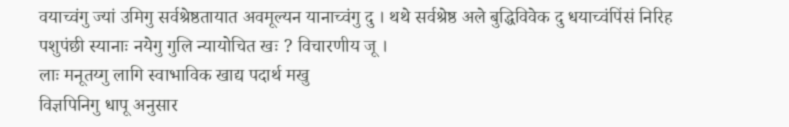वयाच्वंगु ज्यां उमिगु सर्वश्रेष्ठतायात अवमूल्यन यानाच्वंगु दु । थथे सर्वश्रेष्ठ अले बुद्धिविवेक दु धयाच्वंपिंसं निरिह पशुपंछी स्यानाः नयेगु गुलि न्यायोचित खः ? विचारणीय जू ।
लाः मनूतय्गु लागि स्वाभाविक खाद्य पदार्थ मखु
विज्ञपिनिगु धापू अनुसार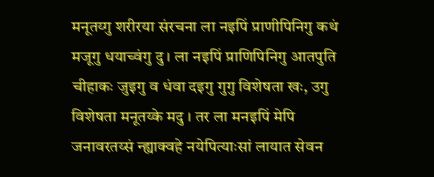मनूतय्गु शरीरया संरचना ला नइपिं प्राणीपिनिगु कथं मजूगु धयाच्वंगु दु । ला नइपिं प्राणिपिनिगु आतपुति चीहाकः जुइगु व धंवा दइगु गुगु विशेषता खः, उगु विशेषता मनूतय्के मदु । तर ला मनइपिं मेपि जनावरतय्सं न्ह्याक्वहे नयेपित्याःसां लायात सेवन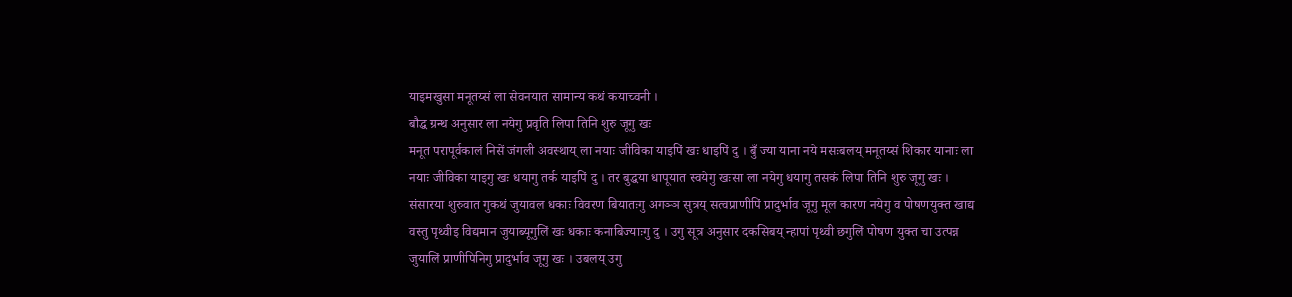याइमखुसा मनूतय्सं ला सेवनयात सामान्य कथं कयाच्वनी ।
बौद्ध ग्रन्थ अनुसार ला नयेगु प्रवृति लिपा तिनि शुरु जूगु खः
मनूत परापूर्वकालं निसें जंगली अवस्थाय् ला नयाः जीविका याइपिं खः धाइपिं दु । बुँ ज्या याना नये मसःबलय् मनूतय्सं शिकार यानाः ला नयाः जीविका याइगु खः धयागु तर्क याइपिं दु । तर बुद्धया धापूयात स्वयेगु खःसा ला नयेगु धयागु तसकं लिपा तिनि शुरु जूगु खः । संसारया शुरुवात गुकथं जुयावल धकाः विवरण बियातःगु अगञ्ञ सुत्रय् सत्वप्राणीपिं प्रादुर्भाव जूगु मूल कारण नयेगु व पोषणयुक्त खाद्य वस्तु पृथ्वीइ विद्यमान जुयाब्यूगुलिं खः धकाः कनाबिज्याःगु दु । उगु सूत्र अनुसार दकसिबय् न्हापां पृथ्वी छगुलिं पोषण युक्त चा उत्पन्न जुयालिं प्राणीपिनिगु प्रादुर्भाव जूगु खः । उबलय् उगु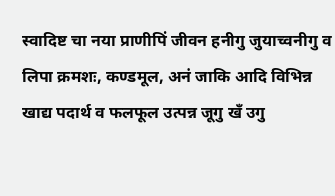स्वादिष्ट चा नया प्राणीपिं जीवन हनीगु जुयाच्वनीगु व लिपा क्रमशः, कण्डमूल, अनं जाकि आदि विभिन्न खाद्य पदार्थ व फलफूल उत्पन्न जूगु खँ उगु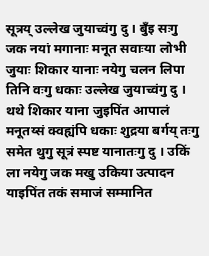सूत्रय् उल्लेख जुयाच्वंगु दु । बुँइ सःगु जक नयां मगानाः मनूत सवाःया लोभी जुयाः शिकार यानाः नयेगु चलन लिपा तिनि वःगु धकाः उल्लेख जुयाच्वंगु दु । थथे शिकार याना जुइपिंत आपालं मनूतय्सं क्वह्यंपि धकाः शुद्रया बर्गय् तःगु समेत थुगु सूत्रं स्पष्ट यानातःगु दु । उकिं ला नयेगु जक मखु उकिया उत्पादन याइपिंत तकं समाजं सम्मानित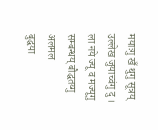मयाःगु खँ थुगु सूत्रय् उल्लेख जुयाच्वंगु दु ।
ला नये ज्यू व मज्यूगु सम्बन्धय् बौद्धतय्गु अलमल
बुद्धया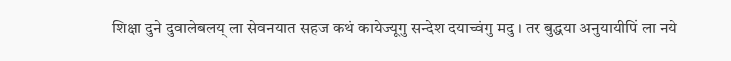शिक्षा दुने दुवालेबलय् ला सेवनयात सहज कथं कायेज्यूगु सन्देश दयाच्वंगु मदु । तर बुद्धया अनुयायीपिं ला नये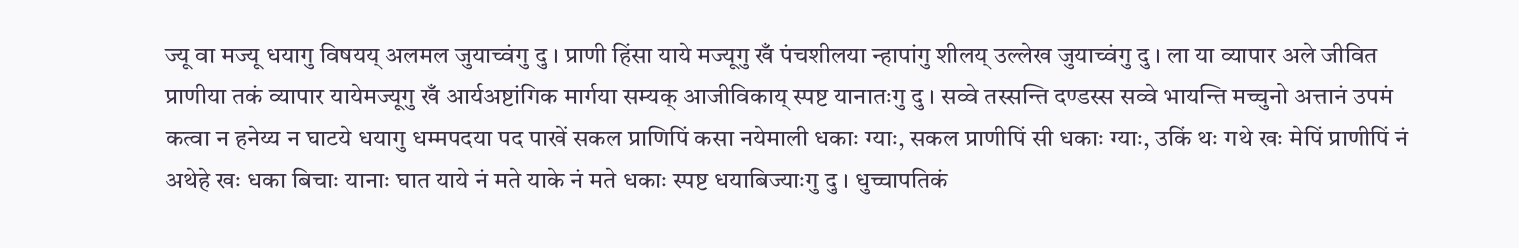ज्यू वा मज्यू धयागु विषयय् अलमल जुयाच्वंगु दु । प्राणी हिंसा याये मज्यूगु खँ पंचशीलया न्हापांगु शीलय् उल्लेख जुयाच्वंगु दु । ला या व्यापार अले जीवित प्राणीया तकं व्यापार यायेमज्यूगु खँ आर्यअष्टांगिक मार्गया सम्यक् आजीविकाय् स्पष्ट यानातःगु दु । सव्वे तस्सन्ति दण्डस्स सव्वे भायन्ति मच्चुनो अत्तानं उपमं कत्वा न हनेय्य न घाटये धयागु धम्मपदया पद पाखें सकल प्राणिपिं कसा नयेमाली धकाः ग्याः, सकल प्राणीपिं सी धकाः ग्याः, उकिं थः गथे खः मेपिं प्राणीपिं नं अथेहे खः धका बिचाः यानाः घात याये नं मते याके नं मते धकाः स्पष्ट धयाबिज्याःगु दु । धुच्चापतिकं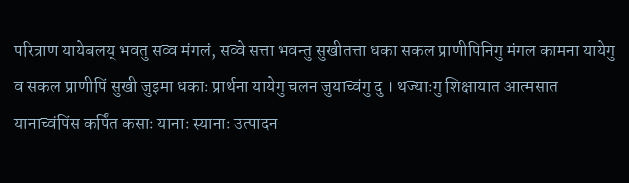परित्राण यायेबलय् भवतु सव्व मंगलं, सव्वे सत्ता भवन्तु सुखीतत्ता धका सकल प्राणीपिनिगु मंगल कामना यायेगु व सकल प्राणीपिं सुखी जुइमा धकाः प्रार्थना यायेगु चलन जुयाच्वंगु दु । थज्याःगु शिक्षायात आत्मसात यानाच्वंपिंस कर्पिंत कसाः यानाः स्यानाः उत्पादन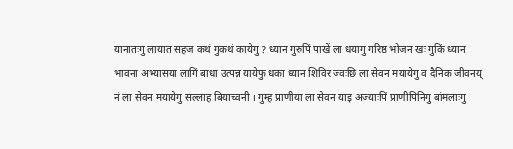यानातःगु लायात सहज कथं गुकथं कायेगु ? ध्यान गुरुपिं पाखें ला धयागु गरिष्ठ भोजन खः गुकिं ध्यान भावना अभ्यासया लागिं बाधा उत्पन्न यायेफु धका ध्यान शिविर ज्वःछि ला सेवन मयायेगु व दैनिक जीवनय् नं ला सेवन मयायेगु सल्लाह बियाच्वनी । गुम्ह प्राणीया ला सेवन याइ अज्याःपिं प्राणीपिनिगु बांमलाःगु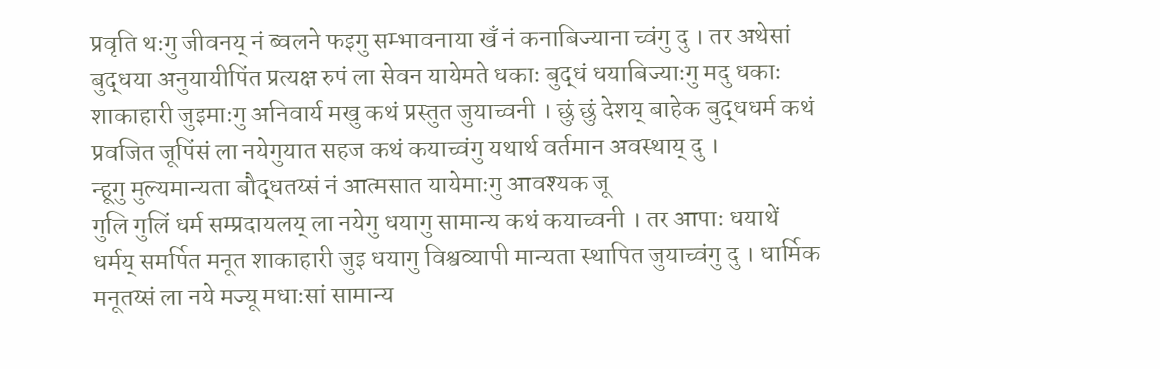प्रवृति थःगु जीवनय् नं ब्वलने फइगु सम्भावनाया खँ नं कनाबिज्याना च्वंगु दु । तर अथेसां बुद्धया अनुयायीपिंत प्रत्यक्ष रुपं ला सेवन यायेमते धकाः बुद्धं धयाबिज्याःगु मदु धकाः शाकाहारी जुइमाःगु अनिवार्य मखु कथं प्रस्तुत जुयाच्वनी । छुं छुं देशय् बाहेक बुद्धधर्म कथं प्रवजित जूपिंसं ला नयेगुयात सहज कथं कयाच्वंगु यथार्थ वर्तमान अवस्थाय् दु ।
न्हूगु मुल्यमान्यता बौद्धतय्सं नं आत्मसात यायेमाःगु आवश्यक जू
गुलि गुलिं धर्म सम्प्रदायलय् ला नयेगु धयागु सामान्य कथं कयाच्वनी । तर आपाः धयाथें धर्मय् समर्पित मनूत शाकाहारी जुइ धयागु विश्वव्यापी मान्यता स्थापित जुयाच्वंगु दु । धार्मिक मनूतय्सं ला नये मज्यू मधाःसां सामान्य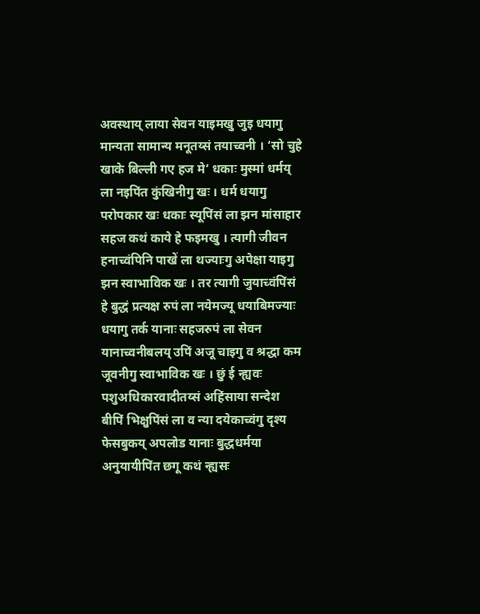अवस्थाय् लाया सेवन याइमखु जुइ धयागु मान्यता सामान्य मनूतय्सं तयाच्वनी । ‘सो चुहे खाके बिल्ली गए हज मे’ धकाः मुस्मां धर्मय् ला नइपिंत कुंखिनीगु खः । धर्म धयागु परोपकार खः धकाः स्यूपिंसं ला झन मांसाहार सहज कथं काये हे फइमखु । त्यागी जीवन हनाच्वंपिनि पाखें ला थज्याःगु अपेक्षा याइगु झन स्वाभाविक खः । तर त्यागी जुयाच्वंपिंसं हे बुद्धं प्रत्यक्ष रुपं ला नयेमज्यू धयाबिमज्याः धयागु तर्क यानाः सहजरुपं ला सेवन यानाच्वनीबलय् उपिं अजू चाइगु व श्रद्धा कम जूवनीगु स्वाभाविक खः । छुं ई न्ह्यवः पशुअधिकारवादीतय्सं अहिंसाया सन्देश बीपिं भिक्षुपिंसं ला व न्या दयेकाच्वंगु दृश्य फेसबुकय् अपलोड यानाः बुद्धधर्मया अनुयायीपिंत छगू कथं न्ह्यसः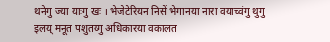थनेगु ज्या याःगु खः । भेजेटेरियन निसें भेगानया नारा वयाच्वंगु थुगु इलय् मनूत पशुतय्गु अधिकारया वकालत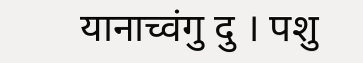यानाच्वंगु दु । पशु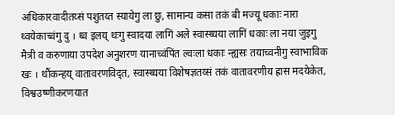अधिकारवादीतय्सं पशुतय्त स्यायेगु ला छु, सामान्य कसा तकं बी मज्यू धकाः नारा थ्वयेकाच्वंगु दु । थ्व इलय् थःगु स्वादया लागिं अले स्वास्थ्यया लागिं धकाः ला नया जुइगु मैत्री व करुणाया उपदेश अनुशरण यानाच्वंपिंत ल्वःला धकाः न्ह्यसः तयाच्वनीगु स्वाभाविक खः । थौंकन्हय् वातावरणविद्त, स्वास्थ्यया विशेषज्ञतय्सं तकं वातावरणीय ह्रास मदयेकेत, विश्वउष्णीकरणयात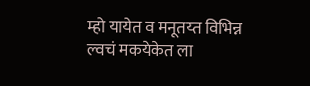म्हो यायेत व मनूतय्त विभिन्न ल्वचं मकयेकेत ला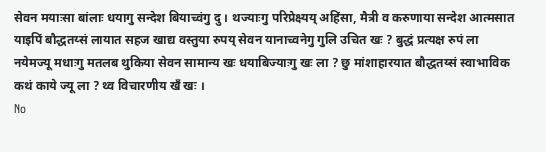सेवन मयाःसा बांलाः धयागु सन्देश बियाच्वंगु दु । थज्याःगु परिप्रेक्ष्यय् अहिंसा, मैत्री व करुणाया सन्देश आत्मसात याइपिं बौद्धतय्सं लायात सहज खाद्य वस्तुया रुपय् सेवन यानाच्वनेगु गुलि उचित खः ? बुद्धं प्रत्यक्ष रुपं ला नयेमज्यू मधाःगु मतलब थुकिया सेवन सामान्य खः धयाबिज्याःगु खः ला ? छु मांशाहारयात बौद्धतय्सं स्वाभाविक कथं काये ज्यू ला ? थ्व विचारणीय खँ खः ।
No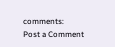comments:
Post a Comment